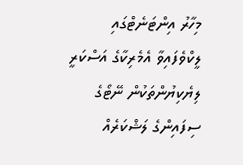މިހާރު އިންޓަނެޓްގައި ލީކްވެފައިވާ އެމެރިކާގެ އަސްކަރީ ލިޔެކިޔުންތަކުން ނޭޓޯގެ ސިފައިންގެ ލަޝްކަރެއް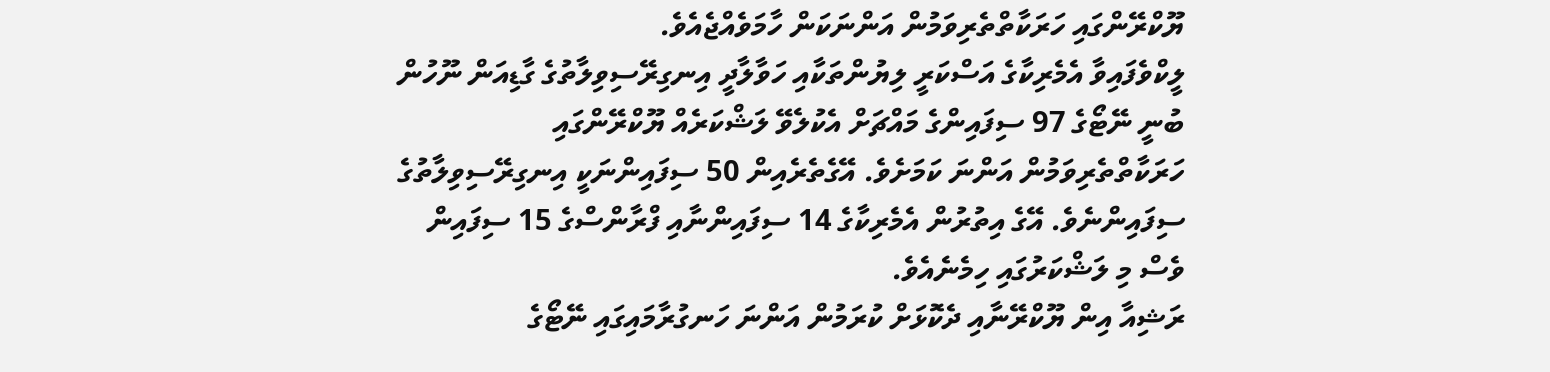ޔޫކްރޭންގައި ހަރަކާތްތެރިވަމުން އަންނަކަން ހާމަވެއްޖެއެވެ.
ލީކްވެފައިވާ އެމެރިކާގެ އަސްކަރީ ލިޔުންތަކާއި ހަވާލާދީ އިނގިރޭސިވިލާތުގެ ގާޑިއަން ނޫހުން ބުނީ ނޭޓޯގެ 97 ސިފައިންގެ މައްޗަށް އެކުލެވޭ ލަޝްކަރެއް ޔޫކްރޭންގައި ހަރަކާތްތެރިވަމުން އަންނަ ކަމަށެވެ. އޭގެތެރެއިން 50 ސިފައިންނަކީ އިނގިރޭސިވިލާތުގެ ސިފައިންނެވެ. އޭގެ އިތުރުން އެމެރިކާގެ 14 ސިފައިންނާއި ފްރާންސްގެ 15 ސިފައިން ވެސް މި ލަޝްކަރުގައި ހިމެނެއެވެ.
ރަޝިއާ އިން ޔޫކްރޭނާއި ދެކޮޅަށް ކުރަމުން އަންނަ ހަނގުރާމައިގައި ނޭޓޯގެ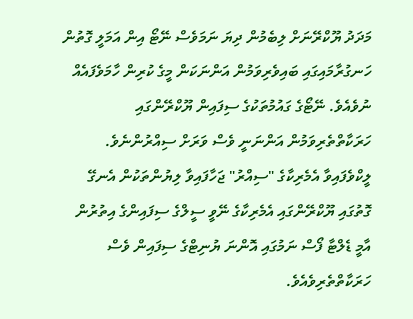މަދަދު ޔޫކްރޭނަށް ލިބެމުން ދިޔަ ނަމަވެސް ނޭޓޯ އިން އަމަލީ ގޮތުން ހަނގުރާމައިގައި ބައިވެރިވަމުން އަންނަކަން މީގެ ކުރިން ހާމަވެފައެއް ނުވެއެވެ. ނޭޓޯގެ ގައުމުތަކުގެ ސިފައިން ޔޫކްރޭންގައި ހަރަކާތްތެރިވަމުން އަންނަނީ ވެސް ވަރަށް ސިއްރުންނެވެ.
ލީކްވެފައިވާ އެމެރިކާގެ "ސިއްރު" ޖަހާފައިވާ ލިޔުންތަކުން އެނގޭ ގޮތުގައި ޔޫކްރޭންގައި އެމެރިކާގެ ނޭވީ ސީލްގެ ސިފައިންގެ އިތުރުން އާމީ ޑެލްޓާ ފޯސް ނަމުގައި އޮންނަ ޔުނިޓްގެ ސިފައިން ވެސް ހަރަކާތްތެރިވެއެވެ.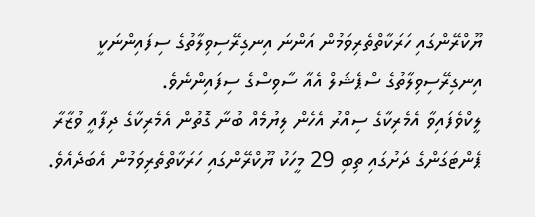ޔޫކްރޭންގައި ހަރަކާތްތެރިވަމުން އަންނަ އިނގިރޭސިވިލާތުގެ ސިފައިންނަކީ އިނގިރޭސިވިލާތުގެ ސްޕެޝަލް އެއާ ސާވިސްގެ ސިފައިންނެވެ.
ލީކްވެފައިވާ އެމެރިކާގެ ސިއްރު އެހެން ލިޔުމެއް ބުނާ ގޮތުން އެމެރިކާގެ ދިފާއީ ވުޒާރާ ޕެންޓަގަންގެ ދަށުގައި ތިބި 29 މީހަކު ޔޫކްރޭންގައި ހަރަކާތްތެރިވަމުން އެބަދެއެވެ.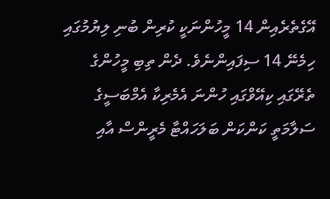އޭގެތެރެއިން 14 މީހުންނަކީ ކުރިން ބުނި ލިޔުމުގައި ހިމެނޭ 14 ސިފައިންނެވެ. ދެން ތިބި މީހުންގެ ތެރޭގައި ކިއޭވްގައި ހުންނަ އެމެރިކާ އެމްބަސީގެ ސަލާމަތީ ކަންކަން ބަލަހައްޓާ މެރީންސް އާއި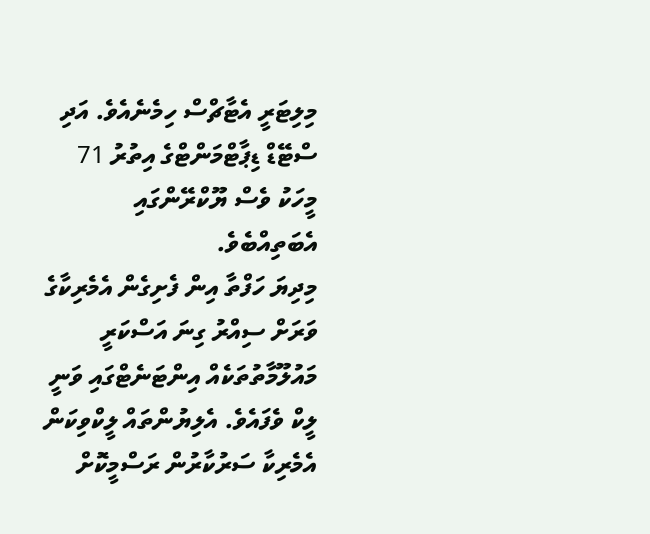މިލިޓަރީ އެޓާޗްސް ހިމެނެއެވެ. އަދި ސްޓޭޑް ޑިޕާޓްމަންޓްގެ އިތުރު 71 މީހަކު ވެސް ޔޫކްރޭންގައި އެބަތިއްބެވެ.
މިދިޔަ ހަފްތާ އިން ފެށިގެން އެމެރިކާގެ ވަރަށް ސިއްރު ގިނަ އަސްކަރީ މައުލޫމާތުތަކެއް އިންޓަނެޓްގައި ވަނީ ލީކް ވެފައެވެ. އެލިޔުންތައް ލީކްވިކަން އެމެރިކާ ސަރުކާރުން ރަސްމީކޮށް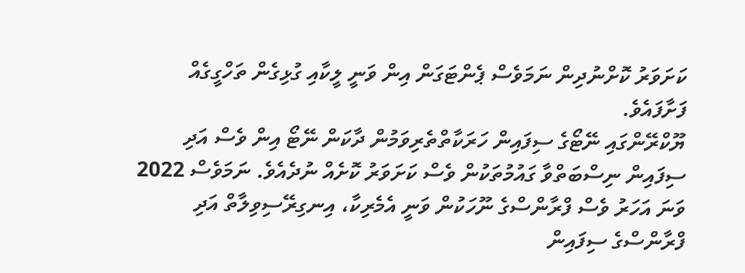ކަށަވަރު ކޮށްނުދިން ނަމަވެސް ޕެންޓަގަން އިން ވަނީ ލީކާއި ގުޅިގެން ތަހްގީގެއް ފަށާފައެވެ.
ޔޫކްރޭންގައި ނޭޓޯގެ ސިފައިން ހަރަކާތްތެރިވަމުން ދާކަން ނޭޓޯ އިން ވެސް އަދި ސިފައިން ނިސްބަތްވާ ގައުމުތަކުން ވެސް ކަށަވަރު ކޮށެއް ނުދެއެވެ. ނަމަވެސް 2022 ވަނަ އަހަރު ވެސް ފްރާންސްގެ ނޫހަކުން ވަނީ އެމެރިކާ، އިނގިރޭސިވިލާތް އަދި ފްރާންސްގެ ސިފައިން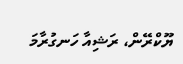ޔޫކްރޭން، ރަޝިއާ ހަނގުރާމަ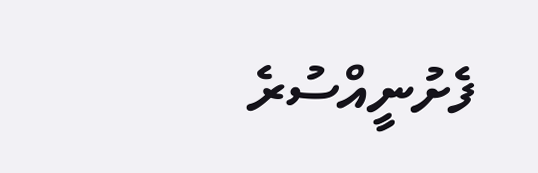ފެށުނީއްސުރެ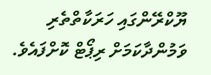ޔޫކްރޭންގައި ހަރަކާތްތެރި ވަމުންދާކަމަށް ރިޕޯޓް ކޮށްފައެވެ.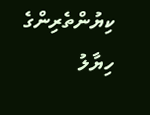ކިޔުންތެރިންގެ ހިޔާލު